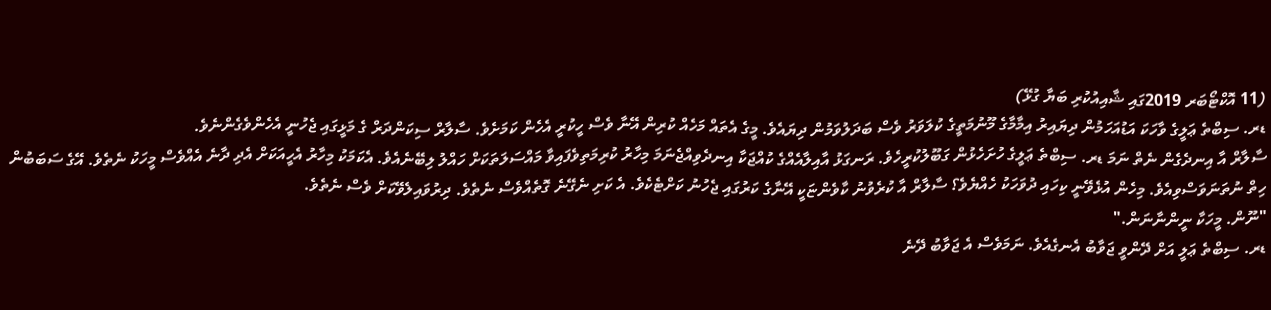(11 އޮކްޓޯބަރ 2019ގައި ޝާއިއުކުރި ބަޔާ ގުޅޭ)
ޑރ. ސިބްތެ ޢަލީގެ ވާހަކަ އަޑުއަހަމުން ދިޔައިރު އިމާމާގެ މޫނުމަތީގެ ކުލަވަރު ވެސް ބަދަލުވަމުން ދިޔައެވެ. މީގެ އެތައް މަހެއް ކުރިން އޭނާ ވެސް ހީކުރީ އެހެން ކަމަށެވެ. ސާލާރް ސިކަންދަރް ގެ މަޅީގައި ޖެހުނީ އެހެންވެގެންނެވެ.
ސާލާރް އާ އިނދެގެން ނެތް ނަމަ ޑރ. ސިބްތެ ޢަލީގެ ހުށަހެޅުން ގަބޫލުކުރީހެވެ. ރަނގަޅު އާއިލާއެއްގެ ކުއްޖަކާ އިނދެވިއްޖެނަމަ މިހާރު ކުރިމަތިވެފައިވާ މައްސަލަތަކަށް ހައްލު ލިބޭނެއެވެ. އެކަމަކު މިހާރު އެހީއަކަށް އެދި ދާނެ އެއްވެސް މީހަކު ނެތެވެ. އޭގެ ސަބަބުން ހިތް ނުތަނަވަސްވިއެވެ. މިހެން އުޅެވޭނީ ކިހައި ދުވަހަކު ހެއްޔެވެ؟ ސާލާރް އާ ކުރެވުނު ކާވެންޏަކީ އޭނާގެ ކަރުގައި ޖެހުނު ކަށްޓެކެވެ. އެ ކަށި ނެގޭނެ ގޮތެއްވެސް ނެތެވެ. ދިރުވައިލެވޭކަށް ވެސް ނެތެވެ.
"ނޫން. މީހަކާ ނީންނާނަން."
ޑރ. ސިބްތެ ޢަލީ އަށް ދޭންވީ ޖަވާބު އެނގެއެވެ. ނަމަވެސް އެ ޖަވާބު ދޭނެ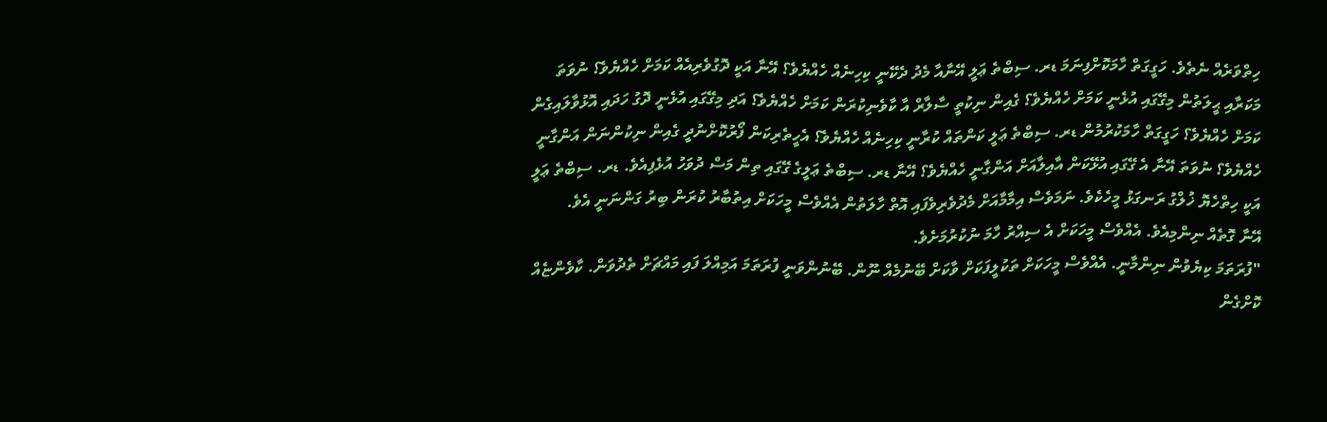ހިތްވަރެއް ނެތެވެ. ހަގީގަތް ހާމަކޮށްފިނަމަ ޑރ. ސިބްތެ ޢަލީ އޭނާއާ މެދު ދެކޭނީ ކިހިނެއް ހެއްޔެވެ؟ އޭނާ އަކީ ދޮގުވެރިއެއް ކަމަށް ހެއްޔެވެ؟ ނުވަތަ މަކަރާއި ޙީލަތުން މިގޭގައި އުޅެނީ ކަމަށް ހެއްޔެވެ؟ ގެއިން ނިކުތީ ސާލާރް އާ ކާވެނިކުރަން ކަމަށް ހެއްޔެވެ؟ އަދި މިގޭގައި އުޅެނީ ދޮގު ހަދައި އޮޅުވާލައިގެން ކަމަށް ހެއްޔެވެ؟ ހަގީގަތް ހާމަކުރުމުން ޑރ. ސިބްތެ ޢަލީ ކަންތައް ކުރާނީ ކިހިނެއް ހެއްޔެވެ؟ އެހީތެރިކަން ފޯރުކޮށްނުދީ ގެއިން ނިކުންނަން އަންގާނީ ހެއްޔެވެ؟ ނުވަތަ އޭނާ އެ ގޭގައި އުޅޭކަން އާއިލާއަށް އަންގާނީ ހެއްޔެވެ؟ އޭނާ ޑރ. ސިބްތެ ޢަލީގެ ގޭގައި ތިން މަސް ދުވަހު އުޅެފިއެވެ. ޑރ. ސިބްތެ ޢަލީ އަކީ ހިތްހެޔޮ ޚުލްގު ރަނގަޅު މީހެކެވެ. ނަމަވެސް އިމާމާއަށް މެދުވެރިވެފައި އޮތް ހާލަތުން އެއްވެސް މީހަކަށް އިތުބާރު ކުރަން ބިރު ގަންނަނީ އެވެ.
އޭނާ ގޮތެއް ނިންމިއެވެ. އެއްވެސް މީހަކަށް އެ ސިއްރު ހާމަ ނުކުރުމަށެވެ.
"ފުރަތަމަ ކިޔެވުން ނިންމާނީ. އެއްވެސް މީހަކަށް ތަކުލީފަކަށް ވާކަށް ބޭނުމެއް ނޫން. ބޭނުންވަނީ ފުރަތަމަ އަމިއްލަ ފައި މައްޗަށް ތެދުވަން. ކާވެންޏެއް ކޮށްގެން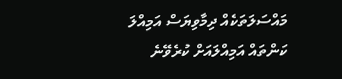މައްސަލަތަކެއް ދިމާވިޔަސް އަމިއްލަ ކަންތައް އަމިއްލައަށް ކުރެވޭނެ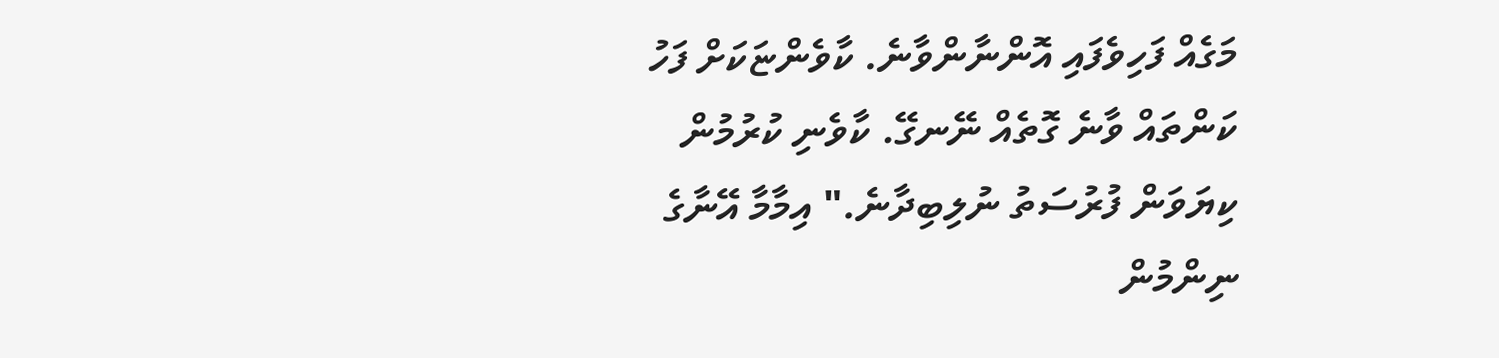މަގެއް ފަހިވެފައި އޮންނާންވާނެ. ކާވެންޏަކަށް ފަހު ކަންތައް ވާނެ ގޮތެއް ނޭނގޭ. ކާވެނި ކުރުމުން ކިޔަވަން ފުރުސަތު ނުލިބިދާނެ." އިމާމާ އޭނާގެ ނިންމުން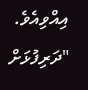އިއްވިއެވެ.
"ދަރިފުޅަށް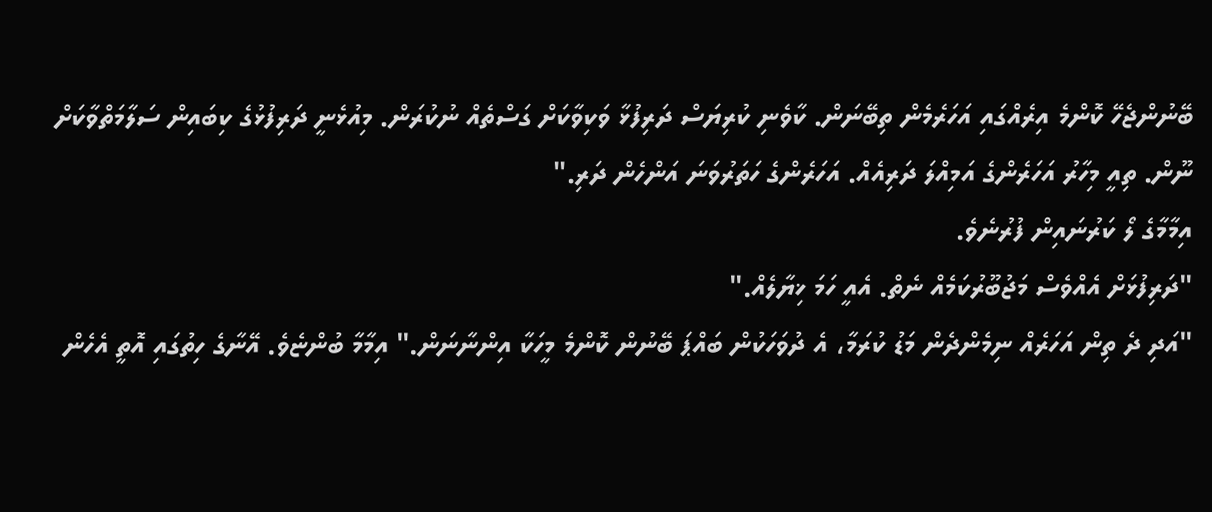ބޭނުންޖެހޭ ކޮންމެ އިރެއްގައި އަހަރެމެން ތިބޭނަން. ކާވެނި ކުރިޔަސް ދަރިފުޅާ ވަކިވާކަށް ގަސްތެއް ނުކުރަން. މިއުޅެނީ ދަރިފުޅުގެ ކިބައިން ސަލާމަތްވާކަށް ނޫން. ތިއީ މިހާރު އަހަރެންގެ އަމިއްލަ ދަރިއެއް. އަހަރެންގެ ހަތަރުވަނަ އަންހެން ދަރި."
އިމާމާގެ ލޯ ކަރުނައިން ފުރުނެވެ.
"ދަރިފުޅަށް އެއްވެސް މަޖުބޫރުކަމެއް ނެތް. އެއީ ހަމަ ޚިޔާލެއް."
"އަދި ދެ ތިން އަހަރެއް ނިމެންދެން މަޑު ކުރަމާ، އެ ދުވަހަކުން ބައްޕަ ބޭނުން ކޮންމެ މީހަކާ އިންނާނަން." އިމާމާ ބުންޏެވެ. އޭނާގެ ހިތުގައި އޮތީ އެހެން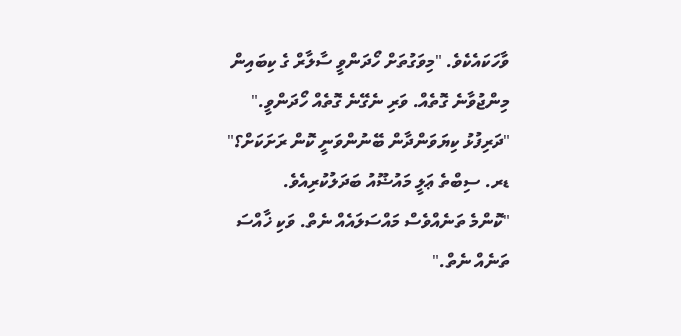ވާހަކައެކެވެ. "މިވަގުތަށް ހޯދަންވީ ސާލާރް ގެ ކިބައިން މިންޖުވާނެ ގޮތެއް. ވަރި ނެގޭނެ ގޮތެއް ހޯދަންވީ."
"ދަރިފުޅު ކިޔަވަންދާން ބޭނުންވަނީ ކޮން ރަށަކަށް؟" ޑރ. ސިބްތެ ޢަލީ މައުޟޫއު ބަދަލުކުރިއެވެ.
"ކޮންމެ ތަނެއްވެސް މައްސަލައެއް ނެތް. ވަކި ޚާއްސަ ތަނެއް ނެތް."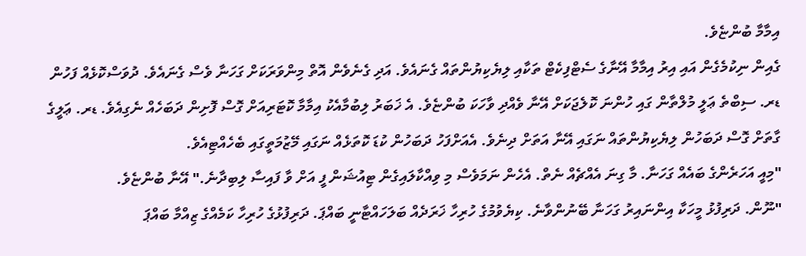އިމާމާ ބުންޏެވެ.
ގެއިން ނިކުމެގެން އައި އިރު އިމާމާ އޭނާގެ ސެޓްފިކެޓް ތަކާއި ލިޔެކިޔުންތައް ގެނައެވެ. އަދި ގެނެވެން އޮތް މިންވަރަކަށް ގަހަނާ ވެސް ގެނައެވެ. ދުވަސްކޮޅެއް ފަހުން ޑރ. ސިބްތެ ޢަލީ މުލްތާން ގައި ހުންނަ ކޮލެޖަކަށް އޭނާ ވެއްދި ވާހަކަ ބުންޏެވެ. އެ ޚަބަރު ލިބުމާއެކު އިމާމާ ކޮޓަރިއަށް ގޮސް ފޮށިން ދަބަހެއް ނެގިއެވެ. ޑރ. ޢަލީގެ ގާތަށް ގޮސް ދަބަހުން ލިޔެކިޔުންތައް ނަގައި އޭނާ އަތަށް ދިނެވެ. އެއަށްފަހު ދަބަހުން ކުޑަ ކޮތަޅެއް ނަގައި މޭޒުމަތީގައި ބެހެއްޓިއެވެ.
"މިއީ އަހަރެންގެ ބައެއް ގަހަނާ. މާ ގިނަ އެއްޗެއް ނެތް. އެހެން ނަމަވެސް މި ވިއްކާލައިގެން ޓިއުޝަން ފީ އަށް ވާ ފައިސާ ލިބިދާނެ." އޭނާ ބުންޏެވެ.
"ނޫން. ދަރިފުޅު މީހަކާ އިންނައިރު ގަހަނާ ބޭނުންވާނެ. ކިޔެވުމުގެ ހުރިހާ ޚަރަދެއް ބަލަހައްޓާނީ ބައްޕަ. ދަރިފުޅުގެ ހުރިހާ ކަމެއްގެ ޒިއްމާ ބައްޕަ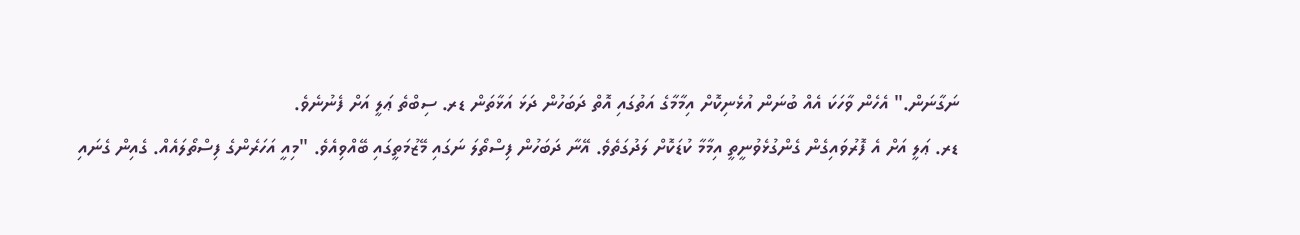ނަގާނަން." އެހެން ވާހަކަ އެއް ބުނަން އުޅެނިކޮށް އިމާމާގެ އަތުގައި އޮތް ދަބަހުން ދަޅަ އަޅާތަން ޑރ. ސިބްތެ ޢަލީ އަށް ފެނުނެވެ.
ޑރ. ޢަލީ އަށް އެ ފޮރުވައިގެން ގެންގުޅެވުނީތީ އިމާމާ ކުޑަކޮށް ލަދުގަތެވެ. އޭނާ ދަބަހުން ފިސްތޯލަ ނަގައި މޭޒުމަތީގައި ބޭއްވިއެވެ. "މިއީ އަހަރެންގެ ފިސްތޯލައެއް. ގެއިން ގެނައި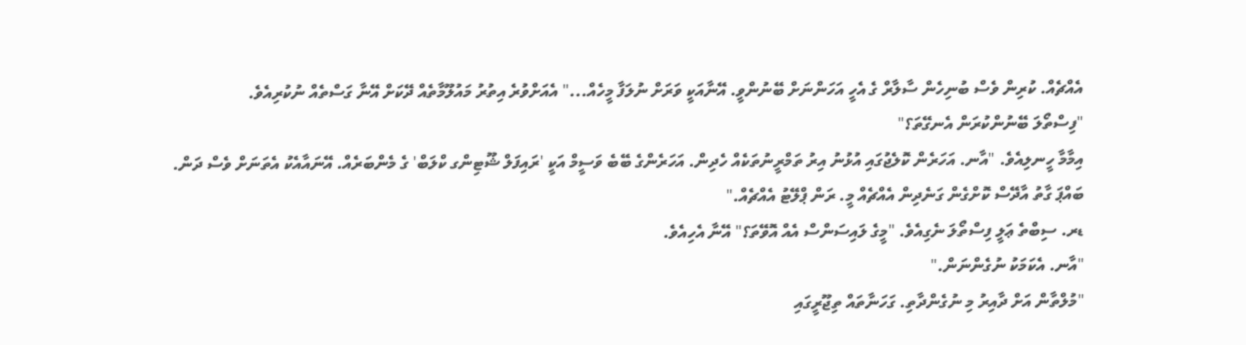އެއްޗެއް. ކުރިން ވެސް ބުނިހެން ސާލާރް ގެ އެހީ އަހަންނަށް ބޭނުންވީ. އޭނާއަކީ ވަރަށް ނުލަފާ މީހެއް..." އެއަށްވުރެ އިތުރު މައުލޫމާތެއް ދޭކަށް އޭނާ ގަސްތެއް ނުކުރިއެވެ.
"ފިސްތޯލަ ބޭނުންކުރަން އެނގޭތަ؟"
އިމާމާ ހީނލިއެވެ. "އާނ. އަހަރެން ކޮލެޖުގައި އުޅުނު އިރު ތަމްރީނުތަކެއް ހެދިން. އަހަރެންގެ ބޭބެ ވަސީމް އަކީ 'ރައިފަލް ޝޫޓިންގ ކްލަބް' ގެ މެންބަރެއް. އޭނައާއެކު އެތަނަށް ވެސް ދަން. ބައްޕަ ގާތު އާދޭސް ކޮށްގެން ގަނެދިން އެއްޗެއް މީ. ރަން ޕްލޭޓު އެއްޗެއް."
ޑރ. ސިބްތެ ޢަލީ ފިސްތޯލަ ނެގިއެވެ. "މީގެ ލައިސަންސް އެއް އޮވޭތަ؟" އޭނާ އެހިއެވެ.
"އާނ. އެކަމަކު ނުގެންނަން."
"މުލްތާން އަށް ދާއިރު މި ނުގެންދާތި. ގަހަނާތައް ތިޖޫރީގައި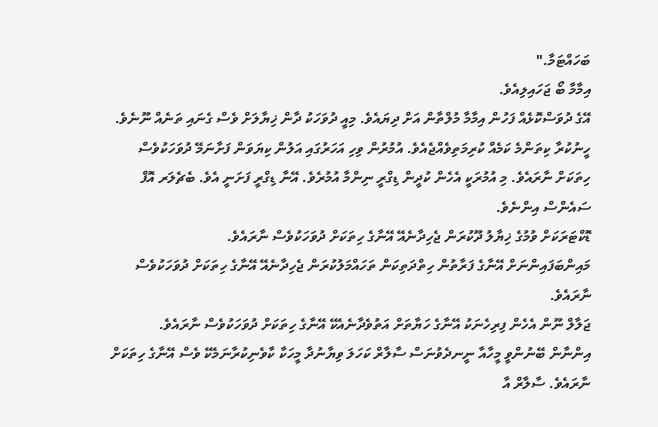ބަހައްޓަމާ."
އިމާމާ ބޯ ޖަހައިލިއެވެ.
އޭގެ ދުވަސްކޮޅެއް ފަހުން އިމާމާ މުލްތާން އަށް ދިޔައެވެ. މިއީ ދުވަހަކު ދާން ޚިޔާލަށް ވެސް ގެނައި ތަނެއް ނޫނެވެ. ހީނުކުރާ ކިތަންމެ ކަމެއް ކުރިމަތިވެއްޖެއެވެ. އުމުރުން ވިހި އަހަރުގައި އަލުން ކިޔަވަން ފަށާނަމޭ ދުވަހަކުވެސް ހިތަކަށް ނާރައެވެ. މި އުމުރަކީ އެހެން ކުދީން ޑިގްރީ ނިންމާ އުމުރެވެ. އޭނާ ޑިގްރީ ފަށަނީ އެވެ. ބެޗެލަރ އޮފް ސައެންސް އިންނެވެ.
ޑޮކްޓަރަކަށް ވުމުގެ ޚިޔާލު ދޫކުރަން ޖެހިދާނެއޭ އޭނާގެ ހިތަކަށް ދުވަހަކުވެސް ނާރައެވެ.
މައިންބަފައިންނަށް އޭނާގެ ފަރާތުން ހިތްދަތިކަން ތަހައްމަލުކުރަން ޖެހިދާނެއޭ އޭނާގެ ހިތަކަށް ދުވަހަކުވެސް ނާރައެވެ.
ޖަލާލް ނޫން އެހެން ފިރިހެނަކު އޭނާގެ ހަޔާތަށް އަތުވެދާނެއެކޭ އޭނާގެ ހިތަކަށް ދުވަހަކުވެސް ނާރައެވެ.
އިންނާން ބޭނުންވީ މީހާއާ ނީނދެވުނަސް ސާލާރް ކަހަލަ ވިޔާނުދާ މީހަކާ ކާވެނިކުރާނަމެކޭ ވެސް އޭނާގެ ހިތަކަށް ނާރައެވެ. ސާލާރް އާ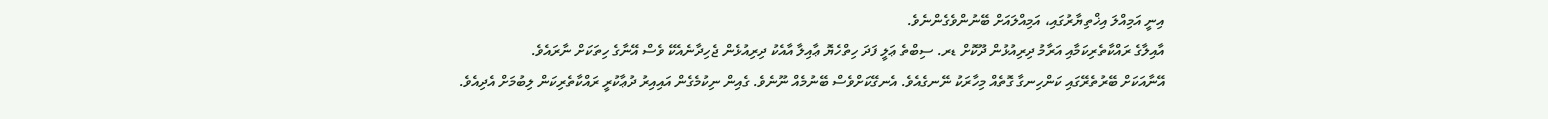އިނީ އަމިއްލަ އިޚްތިޔާރުގައި، އަމިއްލައަށް ބޭނުންވެގެންނެވެ.
އާއިލާގެ ރައްކާތެރިކަމާއި އަރާމު ދިރިއުޅުން ދޫކޮށް ޑރ. ސިބްތެ ޢަލީ ފަދަ ހިތްހެޔޮ ޢާއިލާ އާއެކު ދިރިއުޅެން ޖެހިދާނެއެކޭ ވެސް އޭނާގެ ހިތަކަށް ނާރައެވެ.
އޭނާއަކަށް ބޭރުތެރޭގައި ކަންހިނގާ ގޮތެއް މިހާރަކު ނޭނގެއެވެ. އެނގޭކަށްވެސް ބޭނުމެއް ނޫނެވެ. ގެއިން ނިކުމެގެން އައިއިރު ދުޢާކުރީ ރައްކާތެރިކަން ލިބުމަށް އެދިއެވެ.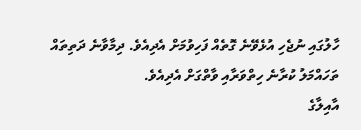ހާލުގައި ނުޖެހި އުޅެވޭނެ ގޮތެއް ފަހިވުމަށް އެދިއެވެ. ދިމާވާނެ ދަތިތައް ތަހައްމަލު ކުރާނެ ހިތްވަރާއި ވާތްގަށް އެދިއެވެ.
އާއިލާގެ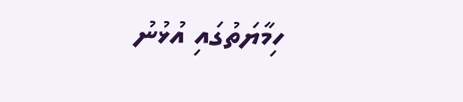ހިމާޔަތުގައި އުޅުނު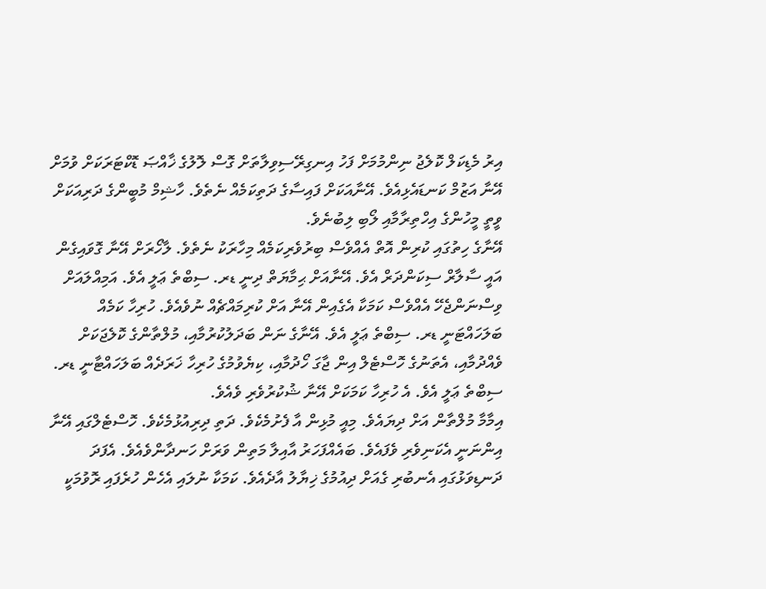އިރު މެޑިކަލް ކޮލެޖު ނިންމުމަށް ފަހު އިނގިރޭސިވިލާތަށް ގޮސް ލޮލުގެ ޚާއްޞަ ޑޮކްޓަރަކަށް ވުމަށް އޭނާ އަޒުމް ކަނޑައެޅިއެވެ. އޭނާއަކަށް ފައިސާގެ ދަތިކަމެއް ނެތެވެ. ހާޝިމް މުބީންގެ ދަރިއަކަށް ވީތީ މީހުންގެ އިހްތިރާމާއި ލޯބި ލިބުނެވެ.
އޭނާގެ ހިތުގައި ކުރިން އޮތް އެއްވެސް ބިރުވެރިކަމެއް މިހާރަކު ނެތެވެ. ލާހޯރަށް އޭނާ ގޮވައިގެން އައީ ސާލާރް ސިކަންދަރް އެވެ. އޭނާއަށް ޙިމާޔަތް ދިނީ ޑރ. ސިބްތެ ޢަލީ އެވެ. އަމިއްލައަށް ވިސްނަންޖެހޭ އެއްވެސް ކަމަކާ އެގެއިން އޭނާ އަށް ކުރިމައްޗެއް ނުވެއެވެ. ހުރިހާ ކަމެއް ބަލަހައްޓަނީ ޑރ. ސިބްތެ ޢަލީ އެވެ. އޭނާގެ ނަން ބަދަލުކުރުމާއި، މުލްތާންގެ ކޮލެޖަކަށް ވެއްދުމާއި، އެތަނުގެ ހޮސްޓެލް އިން ޖާގަ ހޯދުމާއި، ކިޔެވުމުގެ ހުރިހާ ޚަރަދެއް ބަލަހައްޓާނީ ޑރ. ސިބްތެ ޢަލީ އެވެ. އެ ހުރިހާ ކަމަކަށް އޭނާ ޝުކުރުވެރި ވެއެވެ.
އިމާމާ މުލްތާން އަށް ދިޔައެވެ. މިއީ މުޅިން އާ ފެށުމެކެވެ. ދަތި ދިރިއުޅުމެކެވެ. ހޮސްޓެލްގައި އޭނާ އިންނަނީ އެކަނިވެރި ވެފައެވެ. ބައެއްފަހަރު އާއިލާ މަތިން ވަރަށް ހަނދާންވެއެވެ. އެފަދަ ދަނޑިވަޅުގައި އެނބުރި ގެއަށް ދިއުމުގެ ޚިޔާލު އާދެއެވެ. ކަމަކާ ނުލައި އެހެން ހުރެފައި ރޮވުމަކީ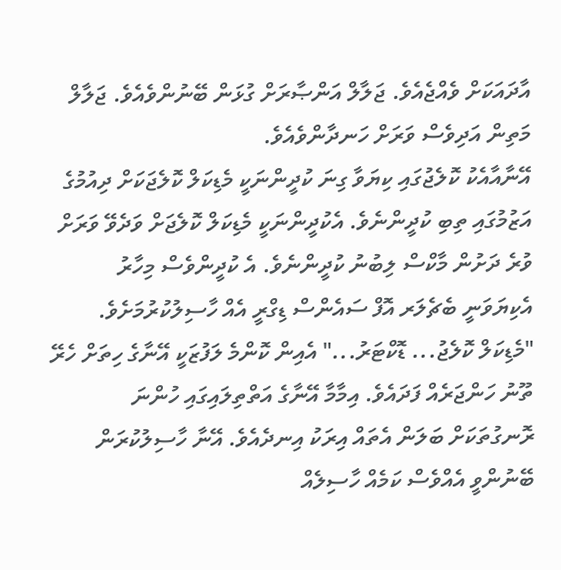އާދައަކަށް ވެއްޖެއެވެ. ޖަލާލް އަންޞާރަށް ގުޅަން ބޭނުންވެއެވެ. ޖަލާލް މަތިން އަދިވެސް ވަރަށް ހަނދާންވެއެވެ.
އޭނާއާއެކު ކޮލެޖުގައި ކިޔަވާ ގިނަ ކުދީންނަކީ މެޑިކަލް ކޮލެޖަކަށް ދިއުމުގެ އަޒުމުގައި ތިބި ކުދީންނެވެ. އެކުދީންނަކީ މެޑިކަލް ކޮލެޖަށް ވަދެވޭ ވަރަށް ވުރެ ދަށުން މާކްސް ލިބުނު ކުދީންނެވެ. އެ ކުދީންވެސް މިހާރު އެކިޔަވަނީ ބެޗެލަރ އޮފް ސައެންސް ޑިގްރީ އެއް ހާސިލުކުރުމަށެވެ.
"މެޑިކަލް ކޮލެޖު... ޑޮކްޓަރު..." އެއިން ކޮންމެ ލަފުޒަކީ އޭނާގެ ހިތަށް ހެރޭ ތޫނު ހަންޖަރެއް ފަދައެވެ. އިމާމާ އޭނާގެ އަތްތިލައިގައި ހުންނަ ރޮނގުތަކަށް ބަލަން އެތައް އިރަކު އިނދެއެވެ. އޭނާ ހާސިލުކުރަން ބޭނުންވީ އެއްވެސް ކަމެއް ހާސިލެއް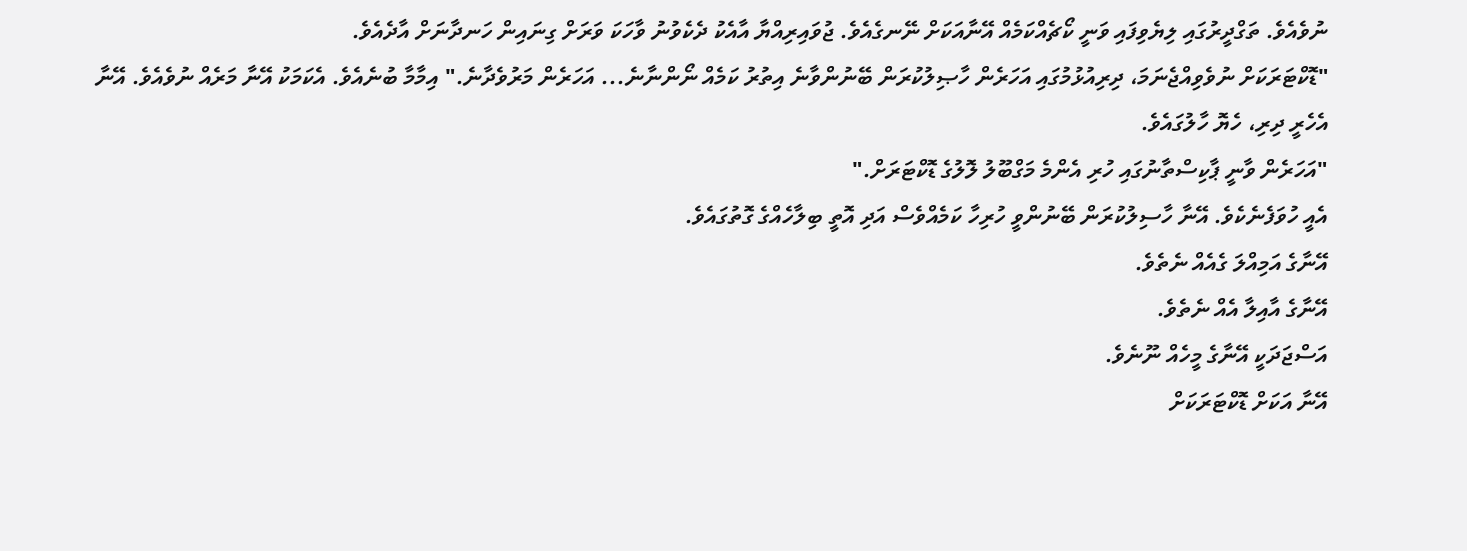ނުވެއެވެ. ތަގްދީރުގައި ލިޔެވިފައި ވަނީ ކޯޗެއްކަމެއް އޭނާއަކަށް ނޭނގެއެވެ. ޖުވައިރިއްޔާ އާއެކު ދެކެވުނު ވާހަކަ ވަރަށް ގިނައިން ހަނދާނަށް އާދެއެވެ.
"ޑޮކްޓަރަކަށް ނުވެވިއްޖެނަމަ، ދިރިއުޅުމުގައި އަހަރެން ހާޞިލުކުރަން ބޭނުންވާނެ އިތުރު ކަމެއް ނޯންނާނެ... އަހަރެން މަރުވެދާނެ." އިމާމާ ބުނެއެވެ. އެކަމަކު އޭނާ މަރެއް ނުވެއެވެ. އޭނާ އެހެރީ ދިރި، ހެޔޮ ހާލުގައެވެ.
"އަހަރެން ވާނީ ޕާކިސްތާނުގައި ހުރި އެންމެ މަގްބޫލު ލޮލުގެ ޑޮކްޓަރަށް."
އެއީ ހުވަފެނެކެވެ. އޭނާ ހާސިލުކުރަން ބޭނުންވީ ހުރިހާ ކަމެއްވެސް އަދި އޮތީ ބިލާހެއްގެ ގޮތުގައެވެ.
އޭނާގެ އަމިއްލަ ގެއެއް ނެތެވެ.
އޭނާގެ އާއިލާ އެއް ނެތެވެ.
އަސްޖަދަކީ އޭނާގެ މީހެއް ނޫނެވެ.
އޭނާ އަކަށް ޑޮކްޓަރަކަށް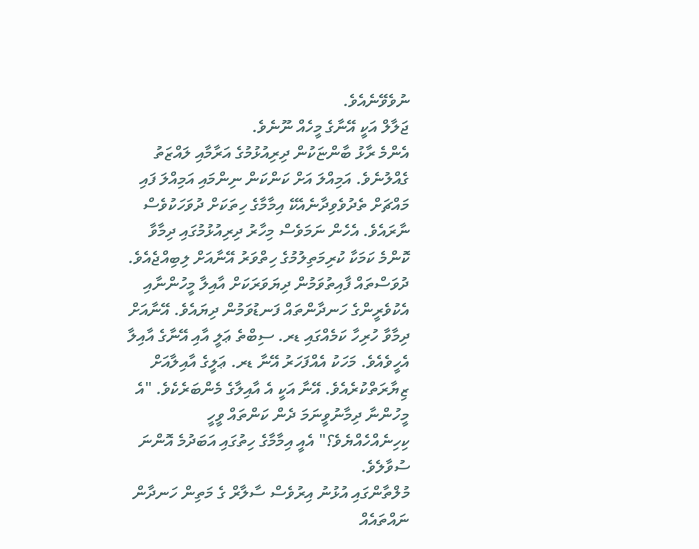ނުވެވޭނެއެވެ.
ޖަލާލް އަކީ އޭނާގެ މީހެއް ނޫނެވެ.
އެންމެ ރާޅު ބާންޏަކުން ދިރިއުޅުމުގެ އަރާމާއި ލައްޒަތު ގެއްލުނެވެ. އަމިއްލަ އަށް ކަންކަން ނިންމައި އަމިއްލަ ފައި މައްޗަށް ތެދުވެވިދާނެއެކޭ އިމާމާގެ ހިތަކަށް ދުވަހަކުވެސް ނާރައެވެ. އެހެން ނަމަވެސް މިހާރު ދިރިއުޅުމުގައި ދިމާވާ ކޮންމެ ކަމަކާ ކުރިމަތިލުމުގެ ހިތްވަރު އޭނާއަށް ލިބިއްޖެއެވެ.
ދުވަސްތައް ފާއިތުވަމުން ދިޔަވަރަކަށް އާއިލާ މީހުންނާއި އެކުވެރީންގެ ހަނދާންތައް ފަނޑުވަމުން ދިޔައެވެ. އޭނާއަށް ދިމާވާ ހުރިހާ ކަމެއްގައި ޑރ. ސިބްތެ ޢަލީ އާއި އޭނާގެ އާއިލާ އެހީވެއެވެ. މަހަކު އެއްފަހަރު އޭނާ ޑރ. ޢަލީގެ އާއިލާއަށް ޒިޔާރަތްކުރެއެވެ. އޭނާ އަކީ އެ އާއިލާގެ މެންބަރެކެވެ. "އެ މީހުންނާ ދިމާނުވީނަމަ ދެން ކަންތައް ވީހީ ކިހިނެއްހެއްޔެވެ؟" އެއީ އިމާމާގެ ހިތުގައި އަބަދުމެ އޮންނަ ސުވާލެވެ.
މުލްތާންގައި އުޅުނު އިރުވެސް ސާލާރް ގެ މަތިން ހަނދާން ނައްތައެއް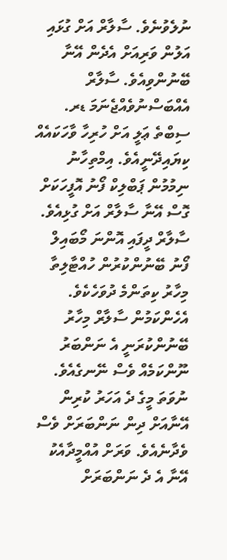ނުލެވުނެވެ. ސާލާރް އަށް ގުޅައި އަލުން ވަރިއަށް އެދެން އޭނާ ބޭނުންވިއެވެ. ސާލާރް އެއްބަސްނުވެއްޖެނަމަ ޑރ. ސިބްތެ ޢަލީ އަށް ހުރިހާ ވާހަކައެއް ކިޔައިދޭނީއެވެ. އިމްތިހާނު ނިމުމުން ޕަބްލިކް ފޯނު އޮފީހަކަށް ގޮސް އޭނާ ސާލާރް އަށް ގުޅިއެވެ.
ސާލާރް ދީފައި އޮންނަ މޯބައިލް ފޯނު ބޭނުންކުރުން ހުއްޓާލިތާ މިހާރު ކިތަންމެ ދުވަހެކެވެ. އެހެންކަމުން ސާލާރް މިހާރު ބޭނުންކުރަނީ އެ ނަންބަރު ނޫންކަމެއް ވެސް ނޭނގެއެވެ. ނުވަތަ މީގެ ދެ އަހަރު ކުރިން އޭނާއަށް ދިން ނަންބަރަށް ވެސް ވެދާނެއެވެ. ވަރަށް އުއްމީދާއެކު އޭނާ އެ ދެ ނަންބަރަށް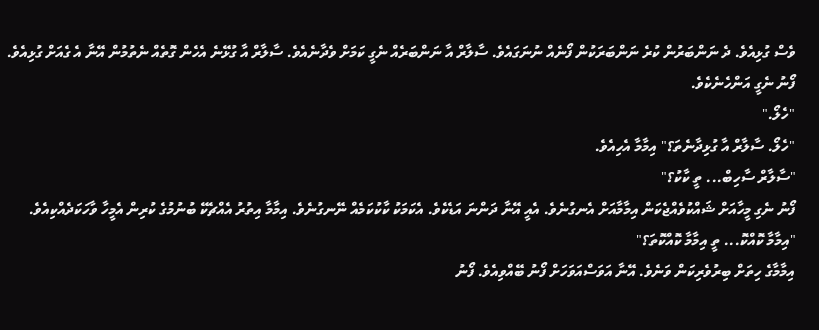ވެސް ގުޅިއެވެ. ދެ ނަންބަރުން ކުރެ ނަންބަރަކުން ފޯނެއް ނުނަގައެވެ. ސާލާރް އާ ނަންބަރެއް ނެގީ ކަމަށް ވެދާނެއެވެ. ސާލާރް އާ ގުޅޭނެ އެހެން ގޮތެއް ނެތުމުން އޭނާ އެ ގެއަށް ގުޅިއެވެ. ފޯނު ނެގީ އަންހެނެކެވެ.
"ހެލޯ."
"ހެލޯ. ސާލާރް އާ ގުޅިދާނެތަ؟" އިމާމާ އެހިއެވެ.
"ސާލާރް ސާހިބް... ތީ ކާކު؟"
ފޯނު ނެގި މީހާއަށް ޝައްކުވެއްޖެކަން އިމާމާއަށް އެނގުނެވެ. އެއީ އޭނާ ދަންނަ އަޑެކެވެ. އެކަމަކު ކާކުކަމެއް ނޭނގުނެވެ. އިމާމާ އިތުރު އެއްޗެކޭ ބުނުމުގެ ކުރިން އެމީހާ ވާހަކަދެއްކިއެވެ. "އިމާމާ ކޮއްކޮ... ތީ އިމާމާ ކޮއްކޮތަ؟"
އިމާމާގެ ހިތަށް ބިރުވެރިކަން ވަނެވެ. އޭނާ އަވަސްއަވަހަށް ފޯނު ބޭއްވިއެވެ. ފޯނު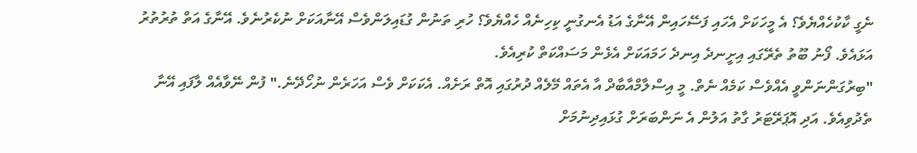ނެގީ ކާކުހެއްޔެވެ؟ އެ މީހަކަށް އެހައި ފަސޭހައިން އޭނާގެ އަޑު އެނގުނީ ކިހިނެއް ހެއްޔެވެ؟ ހުރި ތަނުން ގުޑައިލަންވެސް އޭނާއަކަށް ނުކެރުނެވެ. އޭނާގެ އަތް ތުރުތުރު އަޅައެވެ. ފޯނު ބޫތު ތެރޭގައި އިށީނދެ އިނދެ ހަމައަކަށް އެޅެން މަސައްކަތް ކުރިއެވެ.
"ބިރުގަންނަންވީ އެއްވެސް ކަމެއް ނެތް. މީ އިސްލާމްއާބާދް އާ އެތައް މޭލެއް ދުރުގައި އޮތް ރަށެއް. އެކަކަށް ވެސް އަހަރެން ނުހޯދޭނެ." ފުން ނޭވާއެއް ލާފައި އޭނާ ތެދުވިއެވެ. އަދި އޮޕަރޭޓަރު ގާތު އަލުން އެ ނަންބަރަށް ގުޅައިދިނުމަށް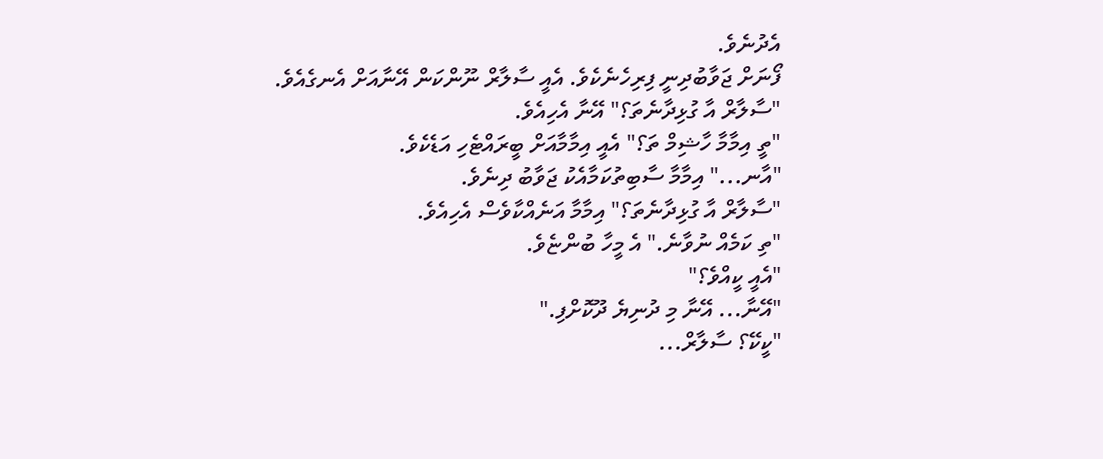އެދުނެވެ.
ފޯނަށް ޖަވާބުދިނީ ފިރިހެނެކެވެ. އެއީ ސާލާރް ނޫންކަން އޭނާއަށް އެނގެއެވެ.
"ސާލާރް އާ ގުޅިދާނެތަ؟" އޭނާ އެހިއެވެ.
"ތީ އިމާމާ ހާޝިމް ތަ؟" އެއީ އިމާމާއަށް ބީރައްޓެހި އަޑެކެވެ.
"އާނ..." އިމާމާ ސާބިތުކަމާއެކު ޖަވާބު ދިނެވެ.
"ސާލާރް އާ ގުޅިދާނެތަ؟" އިމާމާ އަނެއްކާވެސް އެހިއެވެ.
"ތި ކަމެއް ނުވާނެ." އެ މީހާ ބުންޏެވެ.
"އެއީ ކީއްވެ؟"
"އޭނާ... އޭނާ މި ދުނިޔެ ދޫކޮށްފި."
"ކީކޭ؟ ސާލާރް...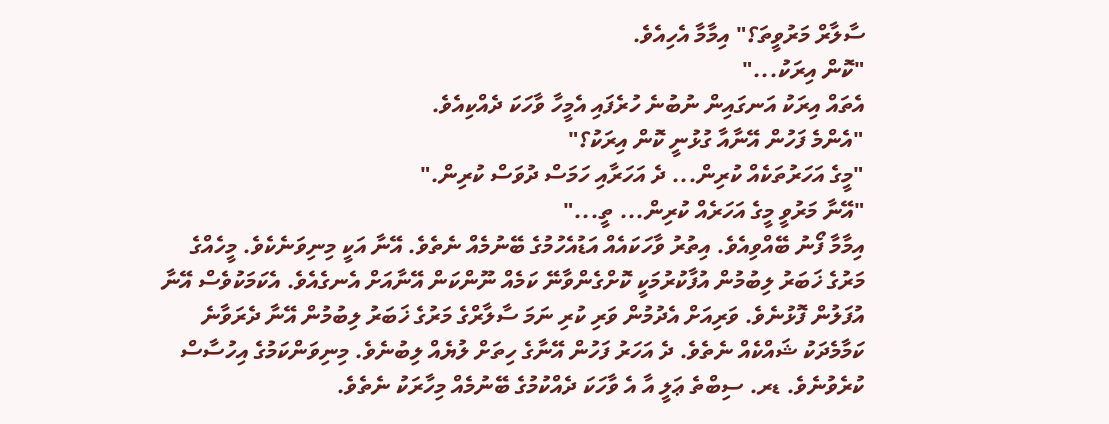ސާލާރް މަރުވީތަ؟" އިމާމާ އެހިއެވެ.
"ކޮން އިރަކު..."
އެތައް އިރަކު އަނގައިން ނުބުނެ ހުރެފައި އެމީހާ ވާހަކަ ދެއްކިއެވެ.
"އެންމެ ފަހުން އޭނާއާ ގުޅުނީ ކޮން އިރަކު؟"
"މީގެ އަހަރުތަކެއް ކުރިން... ދެ އަހަރާއި ހަމަސް ދުވަސް ކުރިން."
"އޭނާ މަރުވީ މީގެ އަހަރެއް ކުރިން... ތީ..."
އިމާމާ ފޯނު ބޭއްވިއެވެ. އިތުރު ވާހަކައެއް އަޑުއެހުމުގެ ބޭނުމެއް ނެތެވެ. އޭނާ އަކީ މިނިވަނެކެވެ. މީހެއްގެ މަރުގެ ޚަބަރު ލިބުމުން އުފާކުރުމަކީ ކޮށްގެންވާނޭ ކަމެއް ނޫންކަން އޭނާއަށް އެނގެއެވެ. އެކަމަކުވެސް އޭނާ އުފަލުން ފޮޅުނެވެ. ވަރިއަށް އެދުމުން ވަރި ކުރި ނަމަ ސާލާރްގެ މަރުގެ ޚަބަރު ލިބުމުން އޭނާ ދެރަވާނެ ކަމާމެދަކު ޝައްކެއް ނެތެވެ. ދެ އަހަރު ފަހުން އޭނާގެ ހިތަށް ލުޔެއް ލިބުނެވެ. މިނިވަންކަމުގެ އިހުސާސް ކުރެވުނެވެ. ޑރ. ސިބްތެ ޢަލީ އާ އެ ވާހަކަ ދެއްކުމުގެ ބޭނުމެއް މިހާރަކު ނެތެވެ.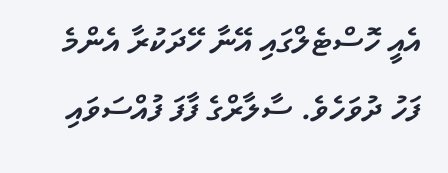އެއީ ހޮސްޓެލްގައި އޭނާ ހޭދަކުރާ އެންމެ ފަހު ދުވަހެވެ. ސާލާރްގެ ފާފަ ފުއްސަވައި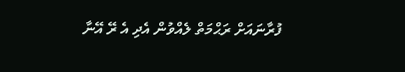ފުރާނައަށް ރަޙްމަތް ލެއްވުން އެދި އެ ރޭ އޭނާ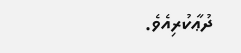ދުޢާކުރިއެވެ.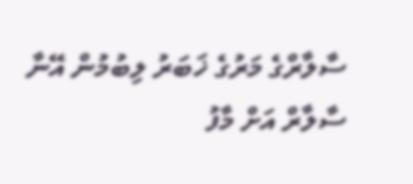ސާލާރްގެ މަރުގެ ޚަބަރު ލިބުމުން އޭނާ ސާލާރް އަށް މާފު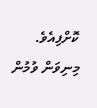ކޮށްފިއެވެ. މިނިވަން ވުމުން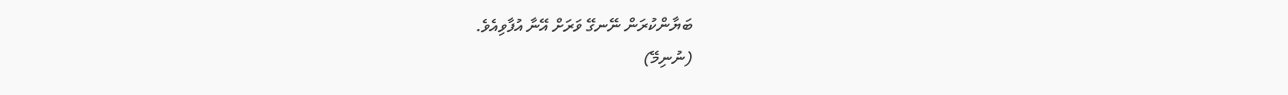ބަޔާންކުރަން ނޭނގޭ ވަރަށް އޭނާ އުފާވިއެވެ.
(ނުނިމޭ)